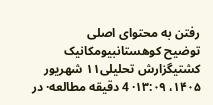رفتن به محتوای اصلی
توضیح کوهستانبیومکانیک کشتیگزارش تحلیلی۱۱ شهریور ۱۴۰۵، ۱۳:۰۹· 4 دقیقه مطالعه· در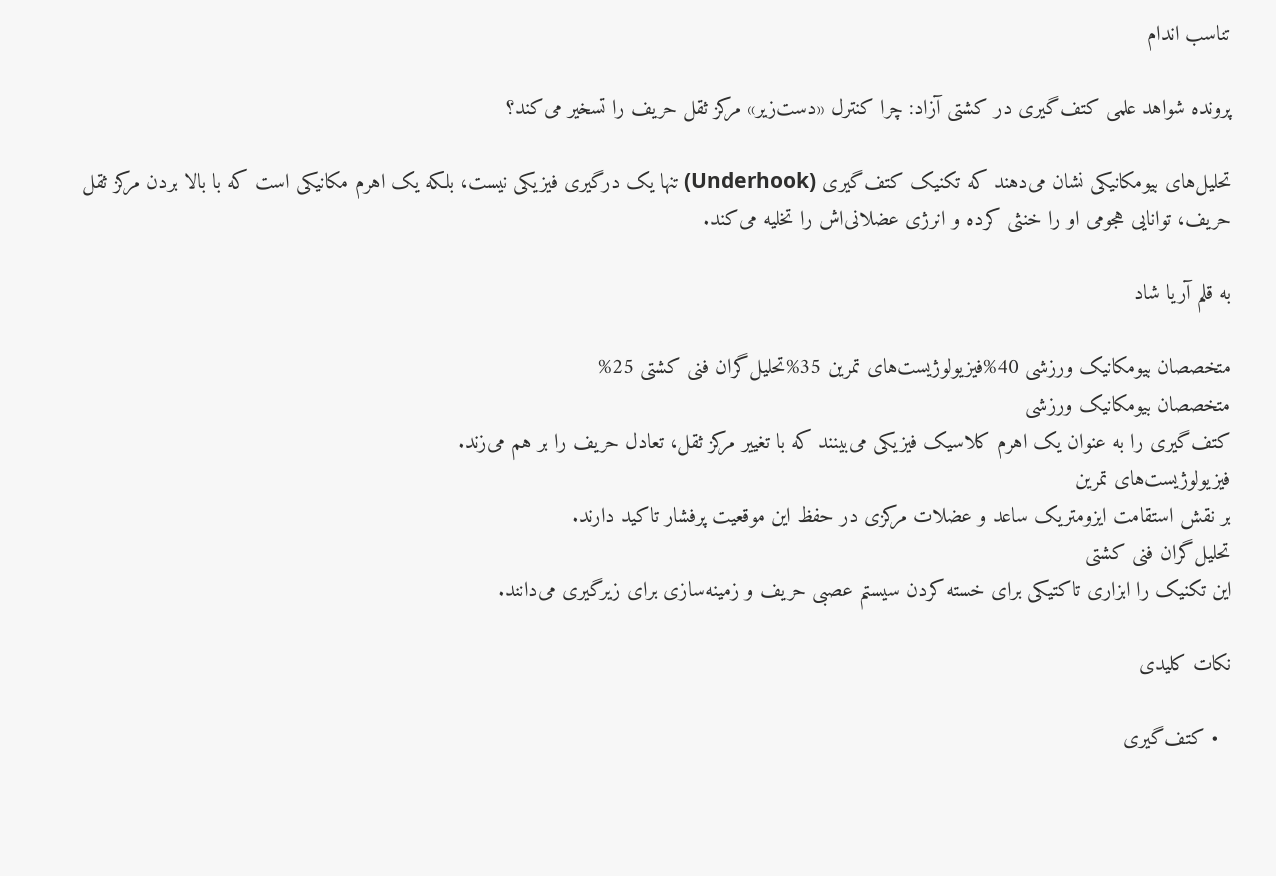تناسب اندام

پرونده شواهد علمی کتف‌گیری در کشتی آزاد: چرا کنترل «دست‌زیر» مرکز ثقل حریف را تسخیر می‌کند؟

تحلیل‌های بیومکانیکی نشان می‌دهند که تکنیک کتف‌گیری (Underhook) تنها یک درگیری فیزیکی نیست، بلکه یک اهرم مکانیکی است که با بالا بردن مرکز ثقل حریف، توانایی هجومی او را خنثی کرده و انرژی عضلانی‌اش را تخلیه می‌کند.

به قلم آریا شاد

متخصصان بیومکانیک ورزشی 40%فیزیولوژیست‌های تمرین 35%تحلیل‌گران فنی کشتی 25%
متخصصان بیومکانیک ورزشی
کتف‌گیری را به عنوان یک اهرم کلاسیک فیزیکی می‌بینند که با تغییر مرکز ثقل، تعادل حریف را بر هم می‌زند.
فیزیولوژیست‌های تمرین
بر نقش استقامت ایزومتریک ساعد و عضلات مرکزی در حفظ این موقعیت پرفشار تاکید دارند.
تحلیل‌گران فنی کشتی
این تکنیک را ابزاری تاکتیکی برای خسته کردن سیستم عصبی حریف و زمینه‌سازی برای زیرگیری می‌دانند.

نکات کلیدی

  • کتف‌گیری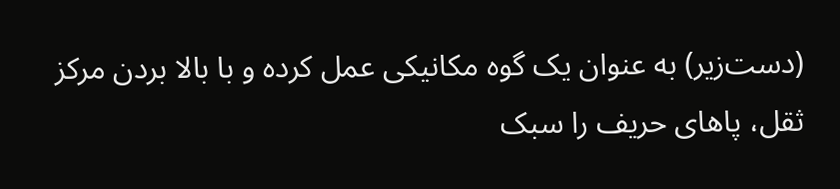(دست‌زیر) به عنوان یک گوه مکانیکی عمل کرده و با بالا بردن مرکز ثقل، پاهای حریف را سبک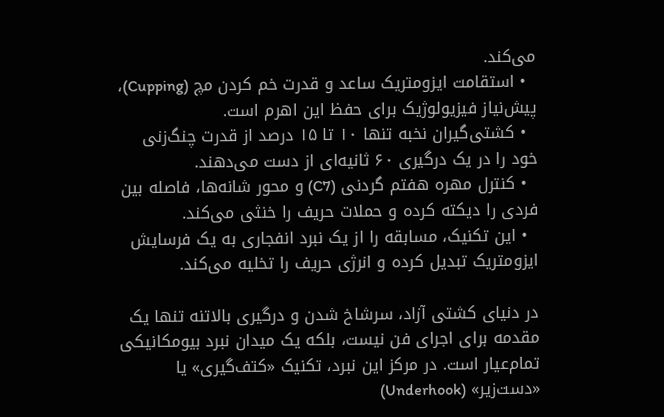می‌کند.
  • استقامت ایزومتریک ساعد و قدرت خم کردن مچ (Cupping)، پیش‌نیاز فیزیولوژیک برای حفظ این اهرم است.
  • کشتی‌گیران نخبه تنها ۱۰ تا ۱۵ درصد از قدرت چنگ‌زنی خود را در یک درگیری ۶۰ ثانیه‌ای از دست می‌دهند.
  • کنترل مهره هفتم گردنی (C7) و محور شانه‌ها، فاصله بین فردی را دیکته کرده و حملات حریف را خنثی می‌کند.
  • این تکنیک، مسابقه را از یک نبرد انفجاری به یک فرسایش ایزومتریک تبدیل کرده و انرژی حریف را تخلیه می‌کند.

در دنیای کشتی آزاد، سرشاخ شدن و درگیری بالاتنه تنها یک مقدمه برای اجرای فن نیست، بلکه یک میدان نبرد بیومکانیکی تمام‌عیار است. در مرکز این نبرد، تکنیک «کتف‌گیری» یا «دست‌زیر» (Underhook)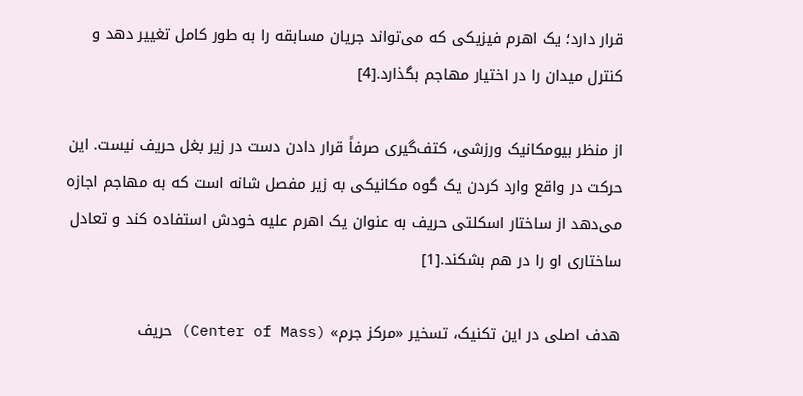قرار دارد؛ یک اهرم فیزیکی که می‌تواند جریان مسابقه را به طور کامل تغییر دهد و کنترل میدان را در اختیار مهاجم بگذارد.[4]

از منظر بیومکانیک ورزشی، کتف‌گیری صرفاً قرار دادن دست در زیر بغل حریف نیست. این حرکت در واقع وارد کردن یک گوه مکانیکی به زیر مفصل شانه است که به مهاجم اجازه می‌دهد از ساختار اسکلتی حریف به عنوان یک اهرم علیه خودش استفاده کند و تعادل ساختاری او را در هم بشکند.[1]

هدف اصلی در این تکنیک، تسخیر «مرکز جرم» (Center of Mass) حریف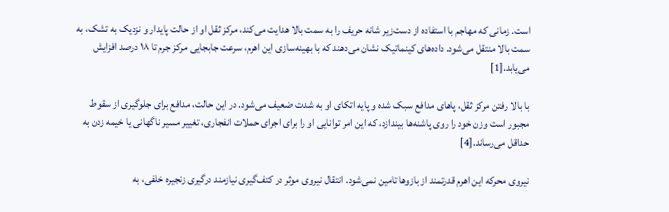است. زمانی که مهاجم با استفاده از دست‌زیر شانه حریف را به سمت بالا هدایت می‌کند، مرکز ثقل او از حالت پایدار و نزدیک به تشک، به سمت بالا منتقل می‌شود. داده‌های کینماتیک نشان می‌دهند که با بهینه‌سازی این اهرم، سرعت جابجایی مرکز جرم تا ۱۸ درصد افزایش می‌یابد.[1]

با بالا رفتن مرکز ثقل، پاهای مدافع سبک شده و پایه اتکای او به شدت ضعیف می‌شود. در این حالت، مدافع برای جلوگیری از سقوط مجبور است وزن خود را روی پاشنه‌ها بیندازد، که این امر توانایی او را برای اجرای حملات انفجاری، تغییر مسیر ناگهانی یا خیمه زدن به حداقل می‌رساند.[4]

نیروی محرکه این اهرم قدرتمند از بازوها تامین نمی‌شود. انتقال نیروی موثر در کتف‌گیری نیازمند درگیری زنجیره خلفی، به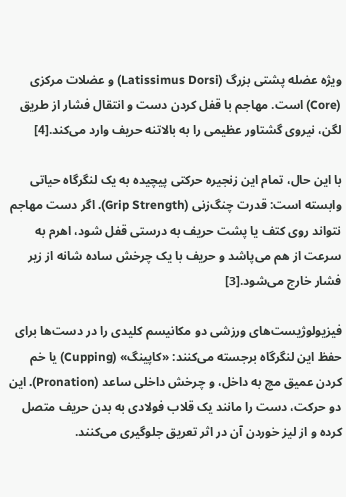ویژه عضله پشتی بزرگ (Latissimus Dorsi) و عضلات مرکزی (Core) است. مهاجم با قفل کردن دست و انتقال فشار از طریق لگن، نیروی گشتاور عظیمی را به بالاتنه حریف وارد می‌کند.[4]

با این حال، تمام این زنجیره حرکتی پیچیده به یک لنگرگاه حیاتی وابسته است: قدرت چنگ‌زنی (Grip Strength). اگر دست مهاجم نتواند روی کتف یا پشت حریف به درستی قفل شود، اهرم به سرعت از هم می‌پاشد و حریف با یک چرخش ساده شانه از زیر فشار خارج می‌شود.[3]

فیزیولوژیست‌های ورزشی دو مکانیسم کلیدی را در دست‌ها برای حفظ این لنگرگاه برجسته می‌کنند: «کاپینگ» (Cupping) یا خم کردن عمیق مچ به داخل، و چرخش داخلی ساعد (Pronation). این دو حرکت، دست را مانند یک قلاب فولادی به بدن حریف متصل کرده و از لیز خوردن آن در اثر تعریق جلوگیری می‌کنند.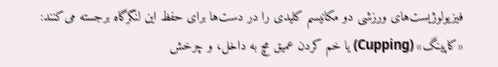فیزیولوژیست‌های ورزشی دو مکانیسم کلیدی را در دست‌ها برای حفظ این لنگرگاه برجسته می‌کنند: «کاپینگ» (Cupping) یا خم کردن عمیق مچ به داخل، و چرخش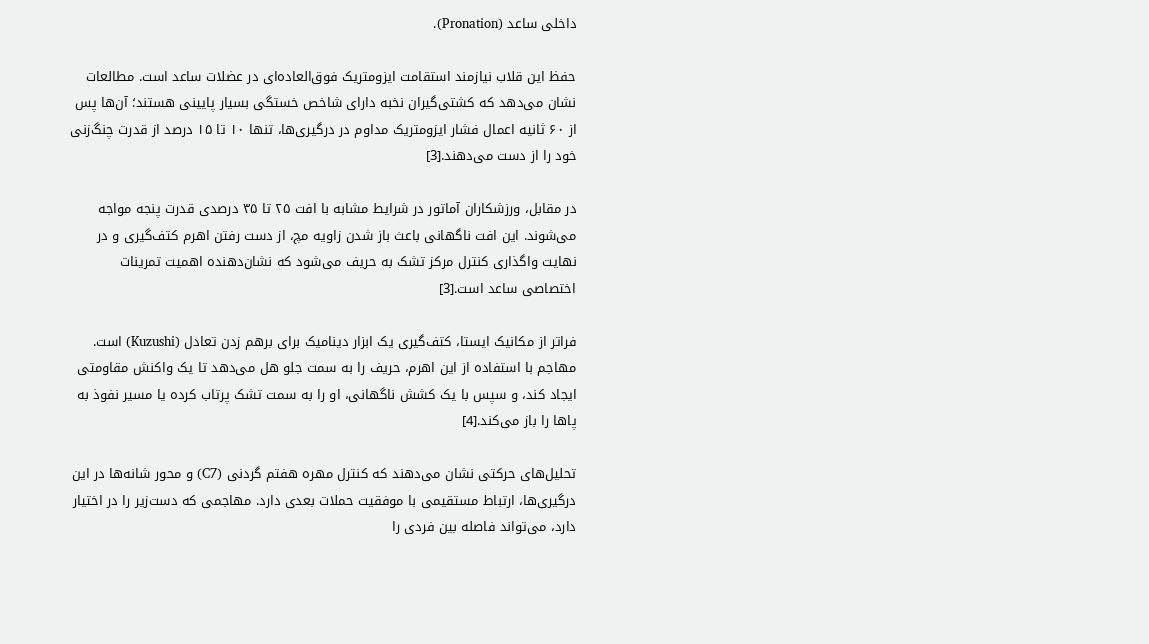داخلی ساعد (Pronation).

حفظ این قلاب نیازمند استقامت ایزومتریک فوق‌العاده‌ای در عضلات ساعد است. مطالعات نشان می‌دهد که کشتی‌گیران نخبه دارای شاخص خستگی بسیار پایینی هستند؛ آن‌ها پس از ۶۰ ثانیه اعمال فشار ایزومتریک مداوم در درگیری‌ها، تنها ۱۰ تا ۱۵ درصد از قدرت چنگ‌زنی خود را از دست می‌دهند.[3]

در مقابل، ورزشکاران آماتور در شرایط مشابه با افت ۲۵ تا ۳۵ درصدی قدرت پنجه مواجه می‌شوند. این افت ناگهانی باعث باز شدن زاویه مچ، از دست رفتن اهرم کتف‌گیری و در نهایت واگذاری کنترل مرکز تشک به حریف می‌شود که نشان‌دهنده اهمیت تمرینات اختصاصی ساعد است.[3]

فراتر از مکانیک ایستا، کتف‌گیری یک ابزار دینامیک برای برهم زدن تعادل (Kuzushi) است. مهاجم با استفاده از این اهرم، حریف را به سمت جلو هل می‌دهد تا یک واکنش مقاومتی ایجاد کند، و سپس با یک کشش ناگهانی، او را به سمت تشک پرتاب کرده یا مسیر نفوذ به پاها را باز می‌کند.[4]

تحلیل‌های حرکتی نشان می‌دهند که کنترل مهره هفتم گردنی (C7) و محور شانه‌ها در این درگیری‌ها، ارتباط مستقیمی با موفقیت حملات بعدی دارد. مهاجمی که دست‌زیر را در اختیار دارد، می‌تواند فاصله بین فردی را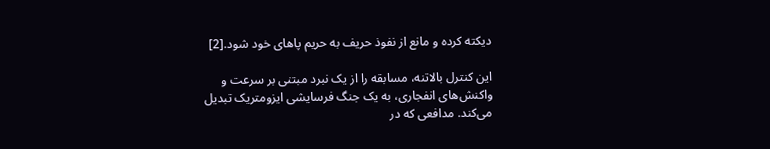دیکته کرده و مانع از نفوذ حریف به حریم پاهای خود شود.[2]

این کنترل بالاتنه، مسابقه را از یک نبرد مبتنی بر سرعت و واکنش‌های انفجاری، به یک جنگ فرسایشی ایزومتریک تبدیل می‌کند. مدافعی که در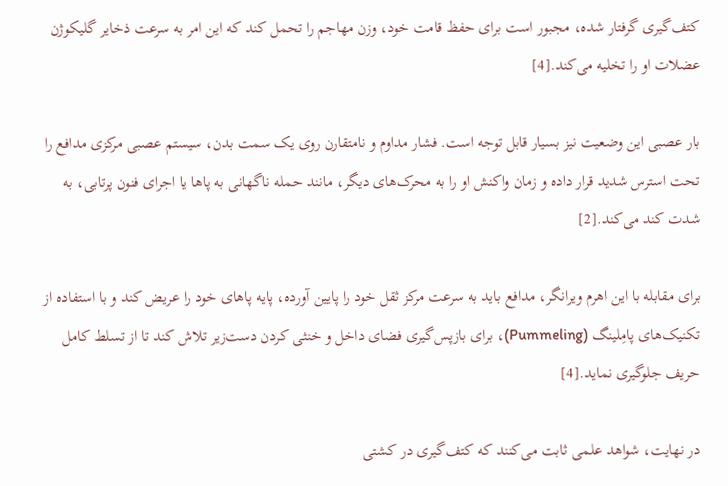کتف‌گیری گرفتار شده، مجبور است برای حفظ قامت خود، وزن مهاجم را تحمل کند که این امر به سرعت ذخایر گلیکوژن عضلات او را تخلیه می‌کند.[4]

بار عصبی این وضعیت نیز بسیار قابل توجه است. فشار مداوم و نامتقارن روی یک سمت بدن، سیستم عصبی مرکزی مدافع را تحت استرس شدید قرار داده و زمان واکنش او را به محرک‌های دیگر، مانند حمله ناگهانی به پاها یا اجرای فنون پرتابی، به شدت کند می‌کند.[2]

برای مقابله با این اهرم ویرانگر، مدافع باید به سرعت مرکز ثقل خود را پایین آورده، پایه پاهای خود را عریض کند و با استفاده از تکنیک‌های پامِلینگ (Pummeling)، برای بازپس‌گیری فضای داخل و خنثی کردن دست‌زیر تلاش کند تا از تسلط کامل حریف جلوگیری نماید.[4]

در نهایت، شواهد علمی ثابت می‌کنند که کتف‌گیری در کشتی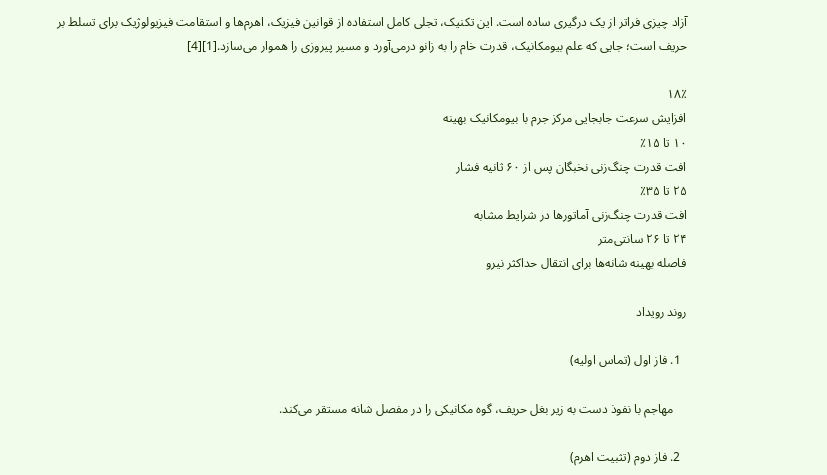آزاد چیزی فراتر از یک درگیری ساده است. این تکنیک، تجلی کامل استفاده از قوانین فیزیک، اهرم‌ها و استقامت فیزیولوژیک برای تسلط بر حریف است؛ جایی که علم بیومکانیک، قدرت خام را به زانو درمی‌آورد و مسیر پیروزی را هموار می‌سازد.[1][4]

۱۸٪
افزایش سرعت جابجایی مرکز جرم با بیومکانیک بهینه
۱۰ تا ۱۵٪
افت قدرت چنگ‌زنی نخبگان پس از ۶۰ ثانیه فشار
۲۵ تا ۳۵٪
افت قدرت چنگ‌زنی آماتورها در شرایط مشابه
۲۴ تا ۲۶ سانتی‌متر
فاصله بهینه شانه‌ها برای انتقال حداکثر نیرو

روند رویداد

  1. فاز اول (تماس اولیه)

    مهاجم با نفوذ دست به زیر بغل حریف، گوه مکانیکی را در مفصل شانه مستقر می‌کند.

  2. فاز دوم (تثبیت اهرم)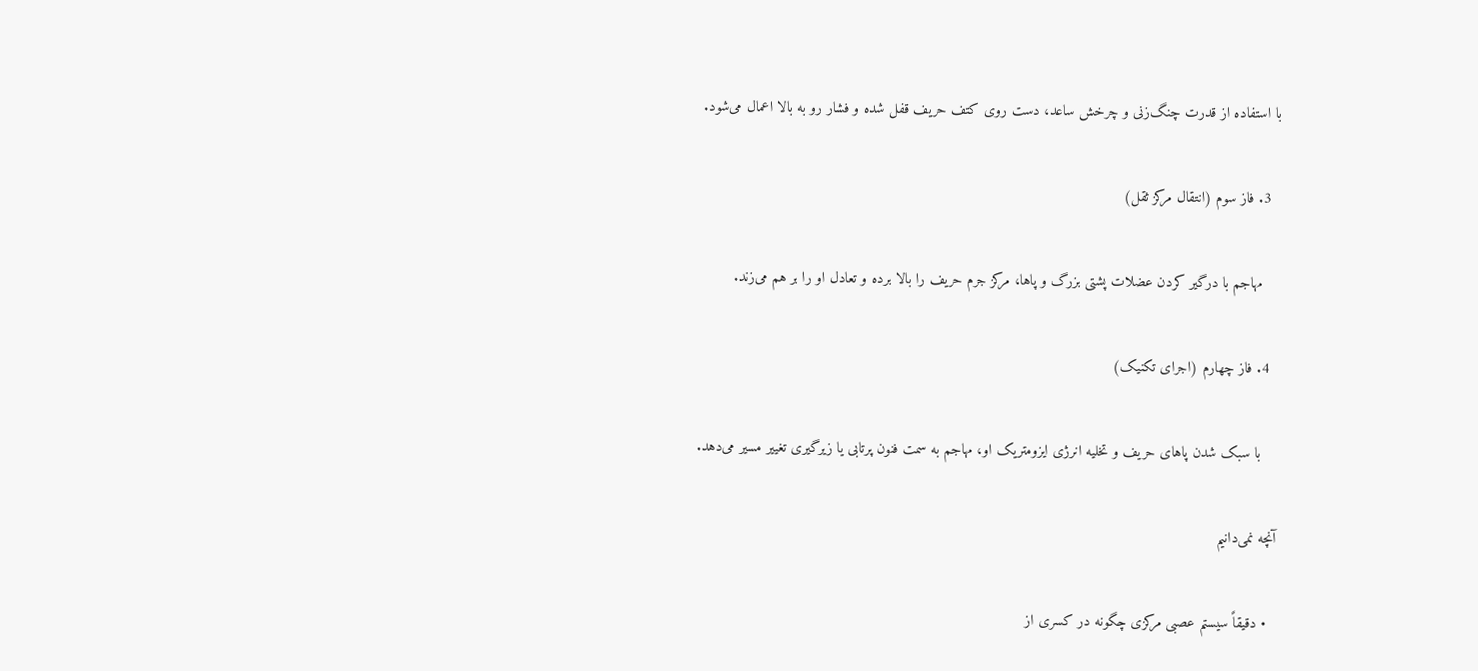با استفاده از قدرت چنگ‌زنی و چرخش ساعد، دست روی کتف حریف قفل شده و فشار رو به بالا اعمال می‌شود.

  3. فاز سوم (انتقال مرکز ثقل)

    مهاجم با درگیر کردن عضلات پشتی بزرگ و پاها، مرکز جرم حریف را بالا برده و تعادل او را بر هم می‌زند.

  4. فاز چهارم (اجرای تکنیک)

    با سبک شدن پاهای حریف و تخلیه انرژی ایزومتریک او، مهاجم به سمت فنون پرتابی یا زیرگیری تغییر مسیر می‌دهد.

آنچه نمی‌دانیم

  • دقیقاً سیستم عصبی مرکزی چگونه در کسری از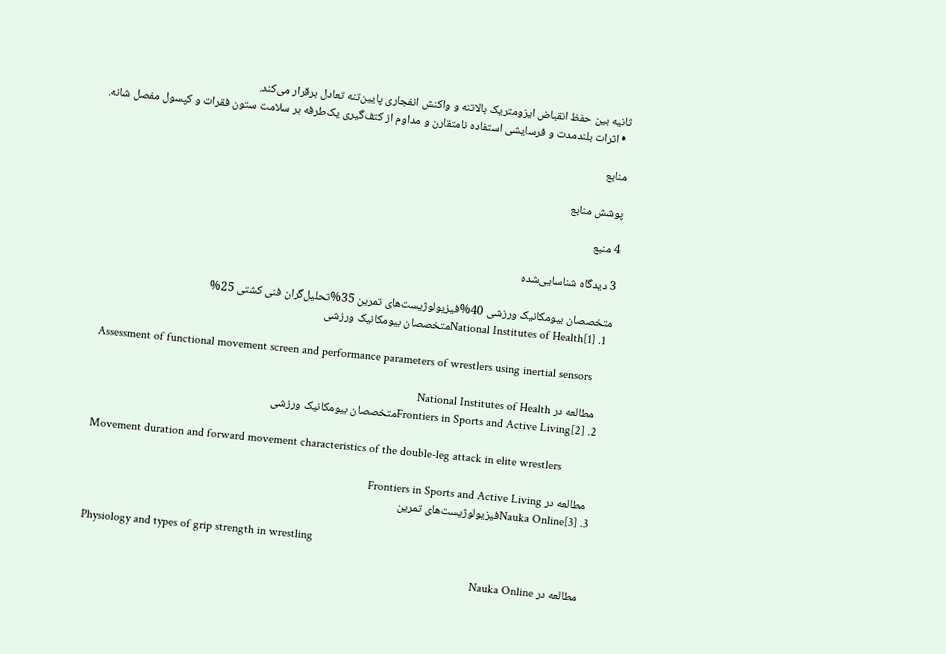ثانیه بین حفظ انقباض ایزومتریک بالاتنه و واکنش انفجاری پایین‌تنه تعادل برقرار می‌کند.
  • اثرات بلندمدت و فرسایشی استفاده نامتقارن و مداوم از کتف‌گیری یک‌طرفه بر سلامت ستون فقرات و کپسول مفصل شانه.

منابع

پوشش منابع

4 منبع

3 دیدگاه شناسایی‌شده

متخصصان بیومکانیک ورزشی 40%فیزیولوژیست‌های تمرین 35%تحلیل‌گران فنی کشتی 25%
  1. [1]National Institutes of Healthمتخصصان بیومکانیک ورزشی

    Assessment of functional movement screen and performance parameters of wrestlers using inertial sensors

    مطالعه در National Institutes of Health
  2. [2]Frontiers in Sports and Active Livingمتخصصان بیومکانیک ورزشی

    Movement duration and forward movement characteristics of the double-leg attack in elite wrestlers

    مطالعه در Frontiers in Sports and Active Living
  3. [3]Nauka Onlineفیزیولوژیست‌های تمرین

    Physiology and types of grip strength in wrestling

    مطالعه در Nauka Online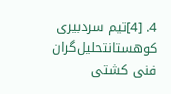4. [4]تیم سردبیری کوهستانتحلیل‌گران فنی کشتی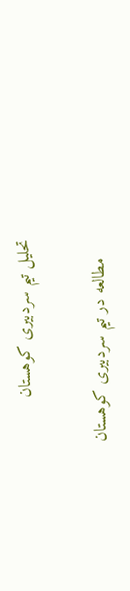تحلیل تیم سردبیری کوهستان

    مطالعه در تیم سردبیری کوهستان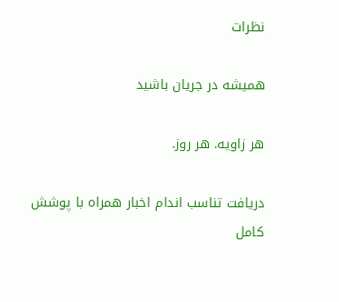نظرات

همیشه در جریان باشید

هر زاویه. هر روز.

دریافت تناسب اندام اخبار همراه با پوشش کامل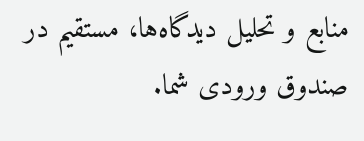منابع و تحلیل دیدگاه‌ها، مستقیم در صندوق ورودی شما.